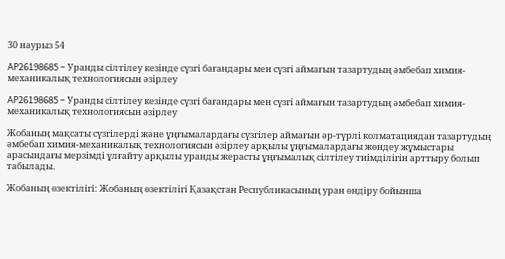30 наурыз 54

AP26198685 – Уранды сілтілеу кезінде сүзгі бағандары мен сүзгі аймағын тазартудың әмбебап химия-механикалық технологиясын әзірлеу

AP26198685 – Уранды сілтілеу кезінде сүзгі бағандары мен сүзгі аймағын тазартудың әмбебап химия-механикалық технологиясын әзірлеу

Жобаның мақсаты сүзгілерді және ұңғымалардағы сүзгілер аймағын әр-түрлі колматациядан тазартудың әмбебап химия-механикалық технологиясын әзірлеу арқылы ұңғымалардағы жөндеу жұмыстары арасындағы мерзімді ұлғайту арқылы уранды жерасты ұңғымалық сілтілеу тиімділігін арттыру болып табылады.

Жобаның өзектілігі: Жобаның өзектілігі Қазақстан Республикасының уран өндіру бойынша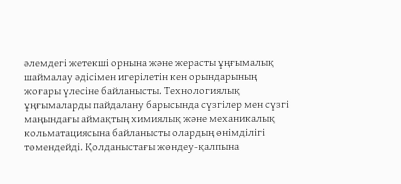әлемдегі жетекші орнына және жерасты ұңғымалық шаймалау әдісімен игерілетін кен орындарының жоғары үлесіне байланысты. Технологиялық ұңғымаларды пайдалану барысында сүзгілер мен сүзгі маңындағы аймақтың химиялық және механикалық кольматациясына байланысты олардың өнімділігі төмендейді. Қолданыстағы жөндеу-қалпына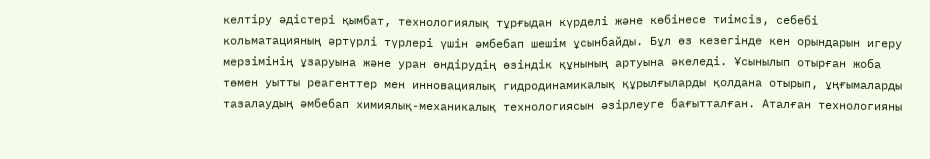келтіру әдістері қымбат, технологиялық тұрғыдан күрделі және көбінесе тиімсіз, себебі кольматацияның әртүрлі түрлері үшін әмбебап шешім ұсынбайды. Бұл өз кезегінде кен орындарын игеру мерзімінің ұзаруына және уран өндірудің өзіндік құнының артуына әкеледі. Ұсынылып отырған жоба төмен уытты реагенттер мен инновациялық гидродинамикалық құрылғыларды қолдана отырып, ұңғымаларды тазалаудың әмбебап химиялық-механикалық технологиясын әзірлеуге бағытталған. Аталған технологияны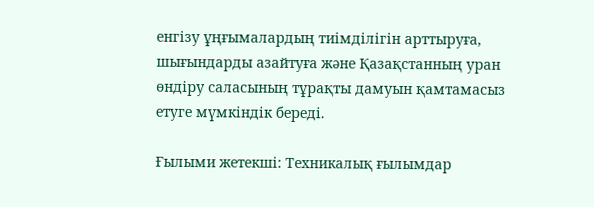енгізу ұңғымалардың тиімділігін арттыруға, шығындарды азайтуға және Қазақстанның уран өндіру саласының тұрақты дамуын қамтамасыз етуге мүмкіндік береді.

Ғылыми жетекші: Техникалық ғылымдар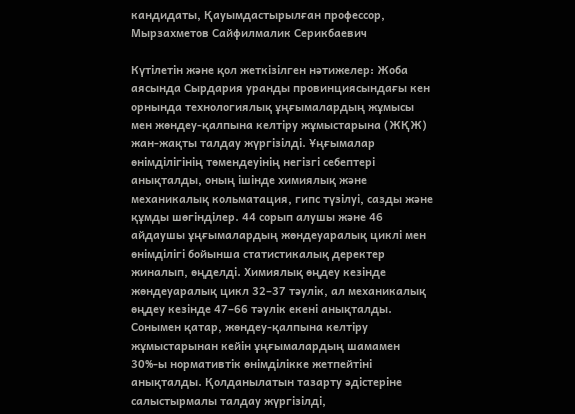кандидаты, Қауымдастырылған профессор, Мырзахметов Сайфилмалик Серикбаевич

Күтілетін және қол жеткізілген нәтижелер: Жоба аясында Сырдария уранды провинциясындағы кен орнында технологиялық ұңғымалардың жұмысы мен жөндеу-қалпына келтіру жұмыстарына (ЖҚЖ) жан-жақты талдау жүргізілді. Ұңғымалар өнімділігінің төмендеуінің негізгі себептері анықталды, оның ішінде химиялық және механикалық кольматация, гипс түзілуі, сазды және құмды шөгінділер. 44 сорып алушы және 46 айдаушы ұңғымалардың жөндеуаралық циклі мен өнімділігі бойынша статистикалық деректер жиналып, өңделді. Химиялық өңдеу кезінде жөндеуаралық цикл 32–37 тәулік, ал механикалық өңдеу кезінде 47–66 тәулік екені анықталды. Сонымен қатар, жөндеу-қалпына келтіру жұмыстарынан кейін ұңғымалардың шамамен 30%-ы нормативтік өнімділікке жетпейтіні анықталды. Қолданылатын тазарту әдістеріне салыстырмалы талдау жүргізілді,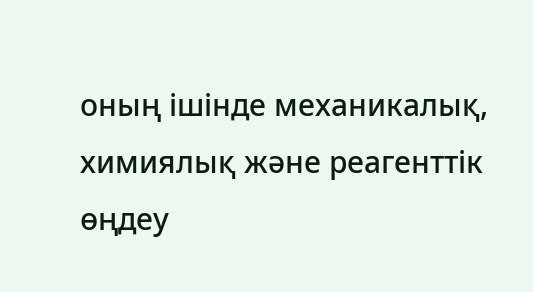оның ішінде механикалық, химиялық және реагенттік өңдеу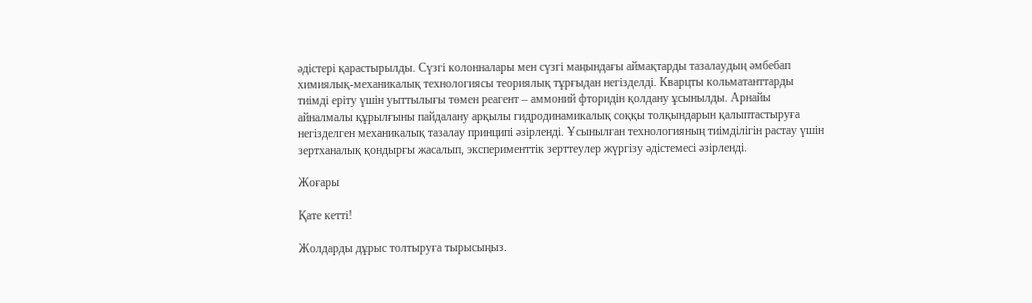әдістері қарастырылды. Сүзгі колонналары мен сүзгі маңындағы аймақтарды тазалаудың әмбебап химиялық-механикалық технологиясы теориялық тұрғыдан негізделді. Кварцты кольматанттарды тиімді еріту үшін уыттылығы төмен реагент – аммоний фторидін қолдану ұсынылды. Арнайы айналмалы құрылғыны пайдалану арқылы гидродинамикалық соққы толқындарын қалыптастыруға негізделген механикалық тазалау принципі әзірленді. Ұсынылған технологияның тиімділігін растау үшін зертханалық қондырғы жасалып, эксперименттік зерттеулер жүргізу әдістемесі әзірленді.

Жоғары

Қате кетті!

Жолдарды дұрыс толтыруға тырысыңыз.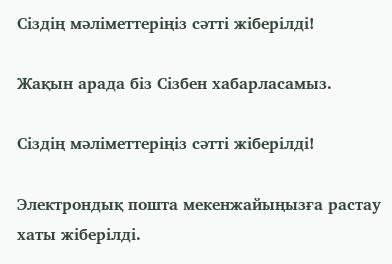Сіздің мәліметтеріңіз сәтті жіберілді!

Жақын арада біз Сізбен хабарласамыз.

Сіздің мәліметтеріңіз сәтті жіберілді!

Электрондық пошта мекенжайыңызға растау хаты жіберілді.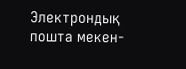Электрондық пошта мекен-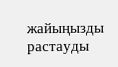жайыңызды растауды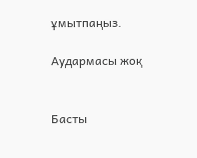ұмытпаңыз.

Аудармасы жоқ


Басты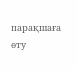парақшаға өту